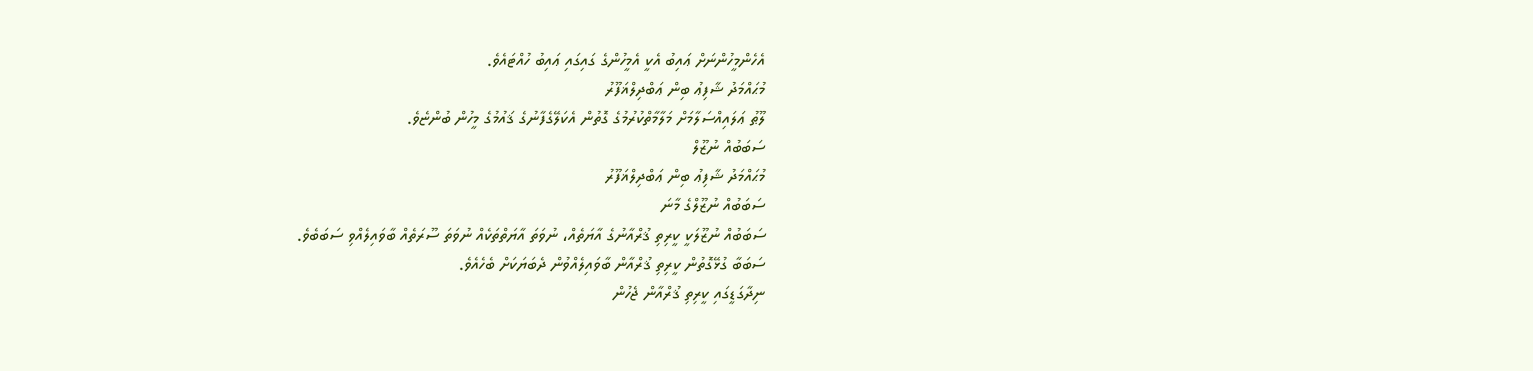އެހެންމީހުންނަށް ޢައިބު އެކީ އެމީހުންގެ ގައިގައި ޢައިބު ހުއްޓައެވެ.
މުޙައްމަދު ޝާފިޢު ބިން ޢަބްދިލްޣަފޫރު
ލޫޠު ޢަލައިއްސަލާމަށް މަލާމާތްކުރުމުގެ ގޮތުން އެކަލޭގެފާނުގެ ޤައުމުގެ މީހުން ބުންޏެވެ.
ސަބަބުއް ނުޒޫލް
މުޙައްމަދު ޝާފިޢު ބިން ޢަބްދިލްޣަފޫރު
ސަބަބުއް ނުޒޫލްގެ މާނަ
ސަބަބުއް ނުޒޫލަކީ ކީރިތި ޤުރްއާނުގެ އާޔަތެއް، ނުވަތަ އާޔަތްތަކެއް ނުވަތަ ސޫރަތެއް ބާވައިލެއްވި ސަބަބެވެ.
ސަބަބާ ގުޅޭގޮތުން ކީރިތި ޤުރްއާން ބާވައިލެއްވުން ދެބަޔަކަށް ބެހެއެވެ.
ނިދާގަޑީގައި ކީރިތި ޤުރްއާން ޖެހުން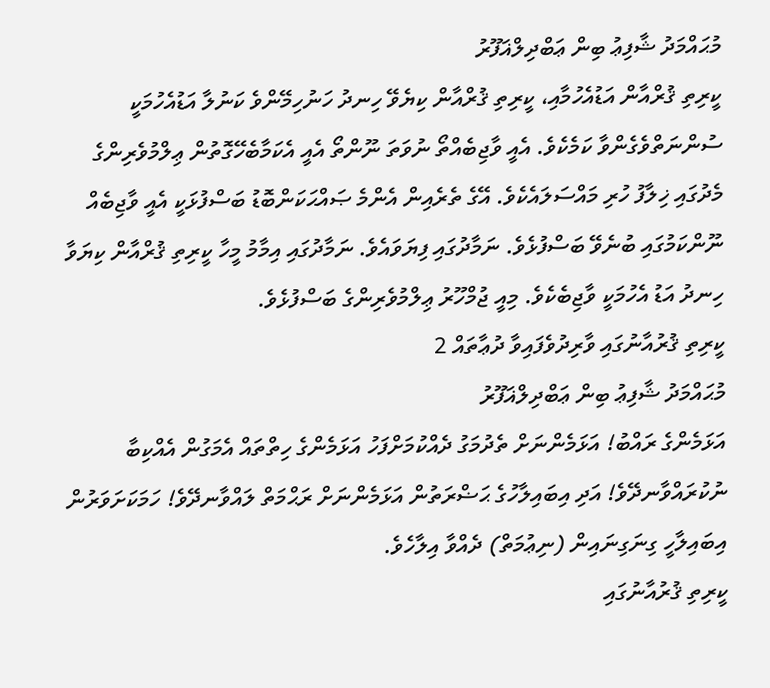މުޙައްމަދު ޝާފިޢު ބިން ޢަބްދިލްޣަފޫރު
ކީރިތި ޤުރްއާން އަޑުއެހުމާއި، ކީރިތި ޤުރްއާން ކިޔެވޭ ހިނދު ހަނުހިމޭންވެ ކަނުލާ އަޑުއެހުމަކީ ސުންނަތްވެގެންވާ ކަމެކެވެ. އެއީ ވާޖިބެއްތޯ ނުވަތަ ނޫންތޯ އެއީ އެކަމާބެހޭގޮތުން ޢިލްމުވެރިންގެ މެދުގައި ޚިލާފު ހުރި މައްސަލައެކެވެ. އޭގެ ތެރެއިން އެންމެ ޞައްޙަކަންބޮޑު ބަސްފުޅަކީ އެއީ ވާޖިބެއް ނޫންކަމުގައި ބުނެވޭ ބަސްފުޅެވެ. ނަމާދުގައި ފިޔަވައެވެ. ނަމާދުގައި އިމާމު މީހާ ކީރިތި ޤުރްއާން ކިޔަވާ ހިނދު އަޑު އެހުމަކީ ވާޖިބެކެވެ. މިއީ ޖުމްހޫރު ޢިލްމުވެރިންގެ ބަސްފުޅެވެ.
ކީރިތި ޤުރުއާނުގައި ވާރިދުވެފައިވާ ދުޢާތައް 2
މުޙައްމަދު ޝާފިޢު ބިން ޢަބްދިލްޣަފޫރު
އަޅަމެންގެ ރައްބު! އަޅަމެންނަށް ތެދުމަގު ދެއްކުމަށްފަހު އަޅަމެންގެ ހިތްތައް އެމަގުން އެއްކިބާ ނުކުރައްވާނދޭވެ! އަދި އިބައިލާހުގެ ޙަޟްރަތުން އަޅަމެންނަށް ރަޙްމަތް ލައްވާނދޭވެ! ހަމަކަށަވަރުން އިބައިލާހީ ގިނަގިނައިން (ނިޢުމަތް) ދެއްވާ އިލާހެވެ.
ކީރިތި ޤުރުއާނުގައި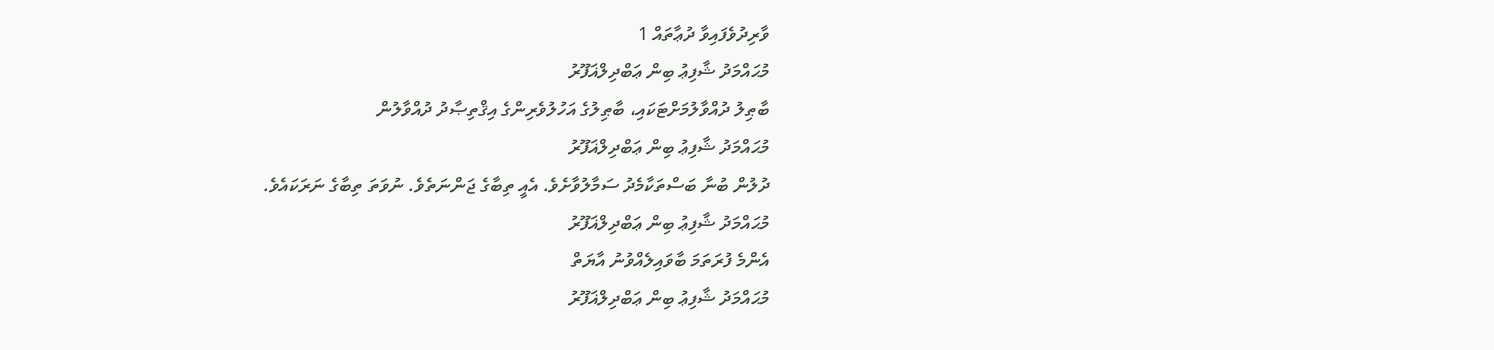ވާރިދުވެފައިވާ ދުޢާތައް 1
މުޙައްމަދު ޝާފިޢު ބިން ޢަބްދިލްޣަފޫރު
ބާޠިލު ދުއްވާލުމަށްޓަކައި، ބާޠިލުގެ އަހުލުވެރިންގެ އިޤްތިޞާދު ދުއްވާލުން
މުޙައްމަދު ޝާފިޢު ބިން ޢަބްދިލްޣަފޫރު
ދުލުން ބުނާ ބަސްތަކާމެދު ސަމާލުވާށެވެ. އެއީ ތިބާގެ ޖަންނަތެވެ. ނުވަތަ ތިބާގެ ނަރަކައެވެ.
މުޙައްމަދު ޝާފިޢު ބިން ޢަބްދިލްޣަފޫރު
އެންމެ ފުރަތަމަ ބާވައިލެއްވުނު އާޔަތް
މުޙައްމަދު ޝާފިޢު ބިން ޢަބްދިލްޣަފޫރު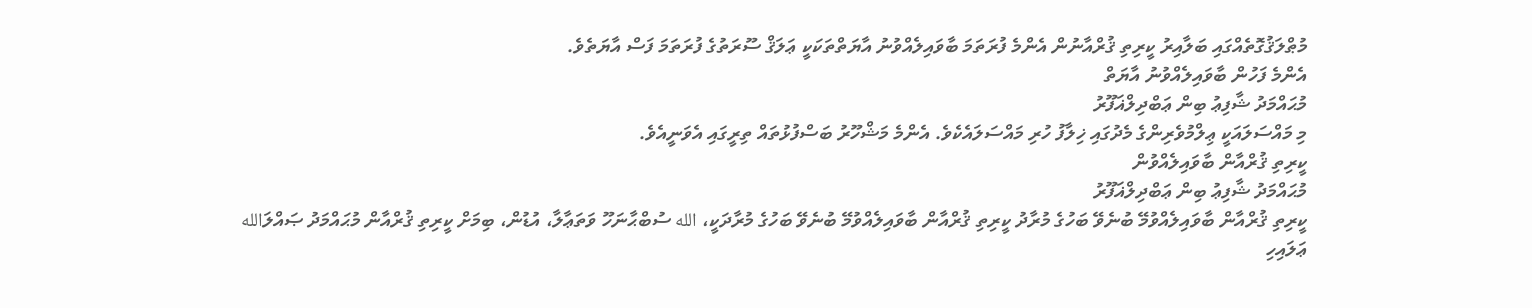މުޠްލަޤުގޮތެއްގައި ބަލާއިރު ކީރިތި ޤުރްއާނުން އެންމެ ފުރަތަމަ ބާވައިލެއްވުނު އާޔަތްތަކަކީ ޢަލަޤް ސޫރަތުގެ ފުރަތަމަ ފަސް އާޔަތެވެ.
އެންމެ ފަހުން ބާވައިލެއްވުނު އާޔަތް
މުޙައްމަދު ޝާފިޢު ބިން ޢަބްދިލްޣަފޫރު
މި މައްސަލައަކީ ޢިލްމުވެރިންގެ މެދުގައި ޚިލާފު ހުރި މައްސަލައެކެވެ. އެންމެ މަޝްހޫރު ބަސްފުޅުތައް ތިރީގައި އެވަނީއެވެ.
ކީރިތި ޤުރްއާން ބާވައިލެއްވުން
މުޙައްމަދު ޝާފިޢު ބިން ޢަބްދިލްޣަފޫރު
ކީރިތި ޤުރްއާން ބާވައިލެއްވުމޭ ބުނެވޭ ބަހުގެ މުރާދު ކީރިތި ޤުރްއާން ބާވައިލެއްވުމޭ ބުނެވޭ ބަހުގެ މުރާދަކީ، الله ސުބްޙާނަހޫ ވަތަޢާލާ، އުޑުން، ބިމަށް ކީރިތި ޤުރްއާން މުޙައްމަދު ޞައްލަالله ޢަލައިހި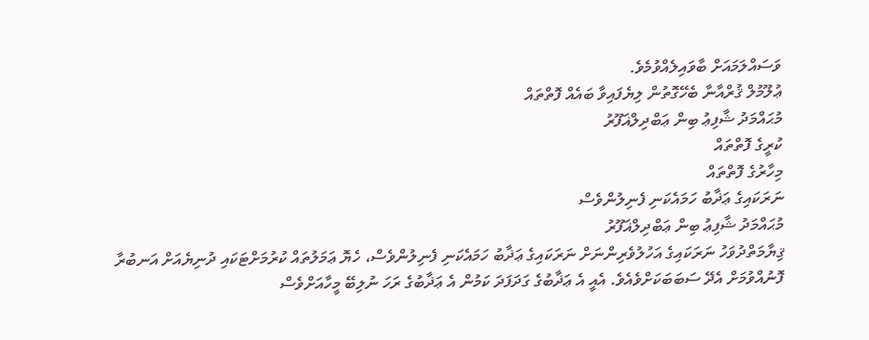ވަސައްލަމައަށް ބާވައިލެއްވުމެވެ.
ޢުލޫމުލް ޤުރްއާނާ ބެހޭގޮތުން ލިޔެފައިވާ ބައެއް ފޮތްތައް
މުޙައްމަދު ޝާފިޢު ބިން ޢަބްދިލްޣަފޫރު
ކުރީގެ ފޮތްތައް
މިހާރުގެ ފޮތްތައް
ނަރަކައިގެ ޢަޛާބު ހަމައެކަނި ފެނިލުންވެސް
މުޙައްމަދު ޝާފިޢު ބިން ޢަބްދިލްޣަފޫރު
ޤިޔާމަތްދުވަހު ނަރަކައިގެ އަހުލުވެރިންނަށް ނަރަކައިގެ ޢަޛާބު ހަމައެކަނި ފެނިލުންވެސް، ހެޔޮ ޢަމަލުތައް ކުރުމަށްޓަކައި ދުނިޔެއަށް އަނބުރާ ފޮނުއްވުމަށް އެދޭ ސަބަބަކަށްވެއެވެ. އެއީ އެ ޢަޛާބުގެ ގަދަފަދަ ކަމުން އެ ޢަޛާބުގެ ރަހަ ނުލިބޭ މީހާއަށްވެސް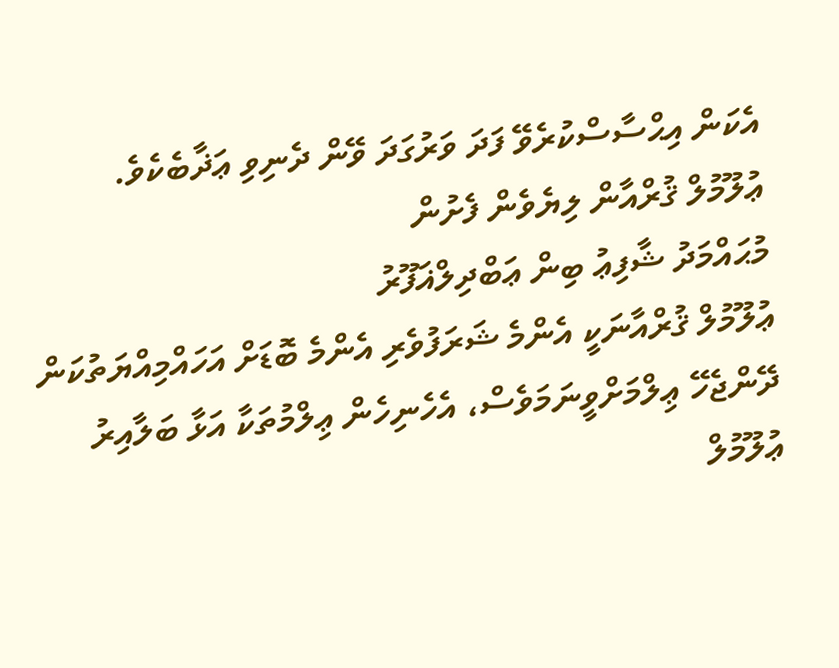އެކަން އިޙްސާސްކުރެވޭ ފަދަ ވަރުގަދަ ވޭން ދެނިވި ޢަޛާބެކެވެ.
ޢުލޫމުލް ޤުރްއާން ލިޔެވެން ފެށުން
މުޙައްމަދު ޝާފިޢު ބިން ޢަބްދިލްޣަފޫރު
ޢުލޫމުލް ޤުރްއާނަކީ އެންމެ ޝަރަފުވެރި އެންމެ ބޮޑަށް އަހައްމިއްޔަތުކަން ދޭންޖެހޭ ޢިލްމަށްވީނަމަވެސް، އެހެނިހެން ޢިލްމުތަކާ އަޅާ ބަލާއިރު ޢުލޫމުލް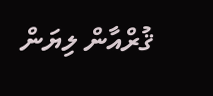ޤުރްއާން ލިޔަން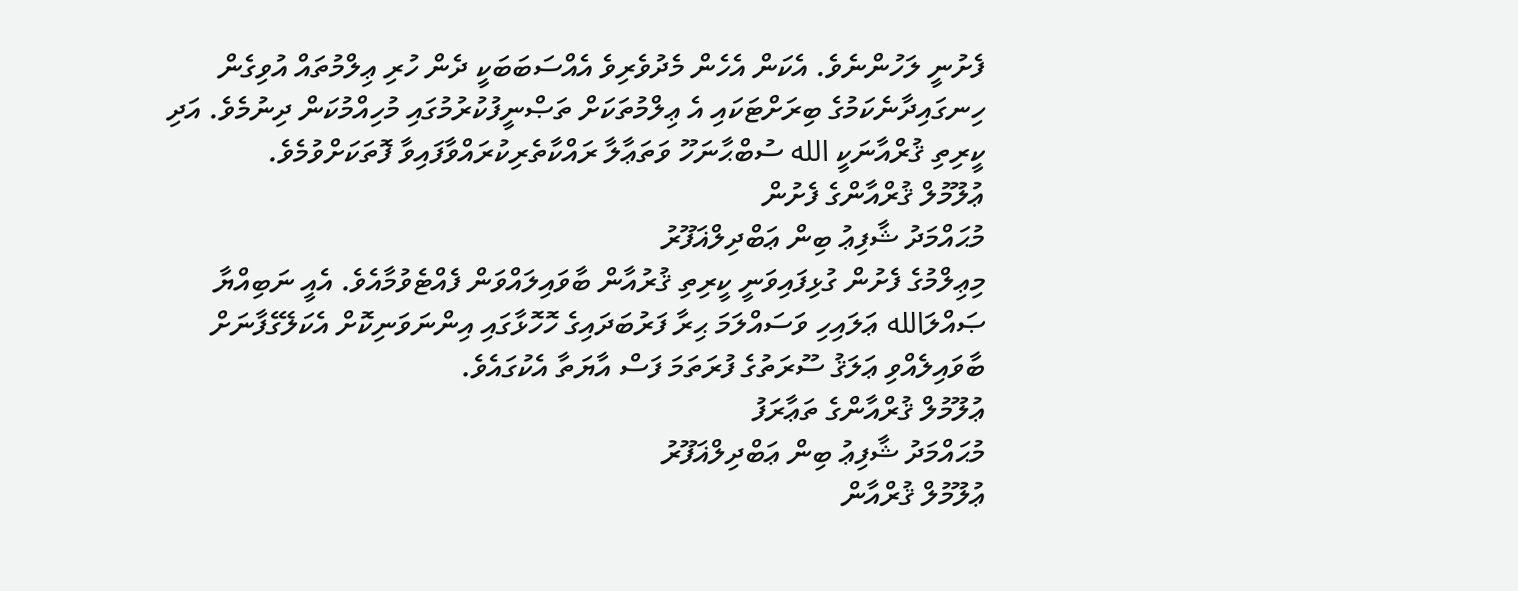ފެށުނީ ލަހުންނެވެ. އެކަން އެހެން މެދުވެރިވެ އެއްސަބަބަކީ ދެން ހުރި ޢިލްމުތައް އުވިގެން ހިނގައިދާނެކަމުގެ ބިރަށްޓަކައި އެ ޢިލްމުތަކަށް ތަޞްނީފުކުރުމުގައި މުހިއްމުކަން ދިނުމެވެ. އަދި ކީރިތި ޤުރްއާނަކީ الله ސުބްޙާނަހޫ ވަތަޢާލާ ރައްކާތެރިކުރައްވާފައިވާ ފޮތަކަށްވުމެވެ.
ޢުލޫމުލް ޤުރްއާންގެ ފެށުން
މުޙައްމަދު ޝާފިޢު ބިން ޢަބްދިލްޣަފޫރު
މިޢިލްމުގެ ފެށުން ގުޅިފައިވަނީ ކީރިތި ޤުރުއާން ބާވައިލައްވަން ފެއްޓެވުމާއެވެ. އެއީ ނަބިއްޔާ ޞައްލަالله ޢަލައިހި ވަސައްލަމަ ޙިރާ ފަރުބަދައިގެ ހޮހޮޅާގައި އިންނަވަނިކޮށް އެކަލޭގެފާނަށް ބާވައިލެއްވި ޢަލަޤު ސޫރަތުގެ ފުރަތަމަ ފަސް އާޔަތާ އެކުގައެވެ.
ޢުލޫމުލް ޤުރްއާންގެ ތަޢާރަފު
މުޙައްމަދު ޝާފިޢު ބިން ޢަބްދިލްޣަފޫރު
ޢުލޫމުލް ޤުރްއާން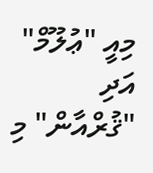މިއީ "ޢުލޫމް" އަދި "ޤުރްއާން" މި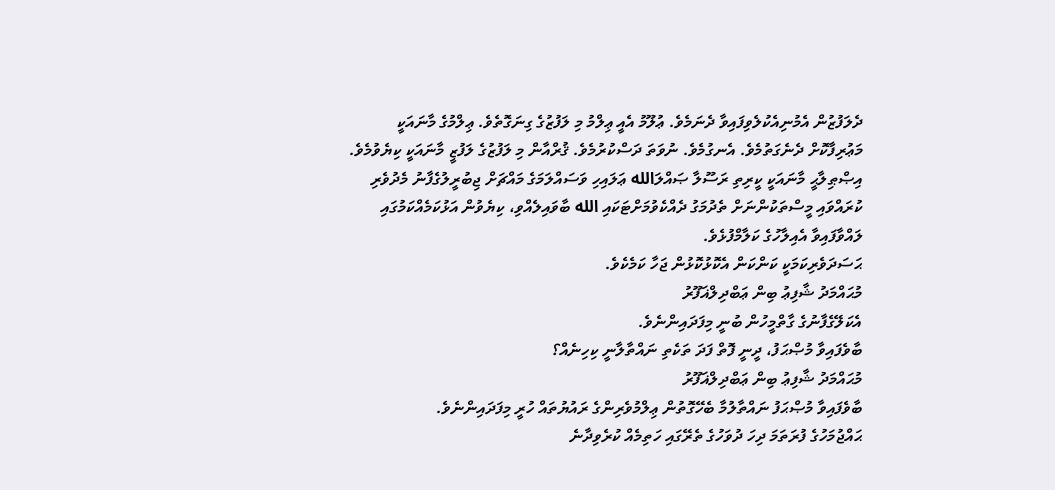ދެލަފުޒުން އެމުނިއެކުލެވިފައިވާ ދެނަމެވެ. ޢުލޫމު އެއީ ޢިލްމު މި ލަފުޒުގެ ގިނަގޮތެވެ. ޢިލްމުގެ މާނައަކީ މަޢުރިފާކޮށް ދެނެގަތުމެވެ. އެނގުމެވެ. ނުވަތަ ދަސްކުރުމެވެ. ޤުރްއާން މި ލަފުޒުގެ ލަފުޒީ މާނައަކީ ކިޔެވުމެވެ. އިޞްޠިލާޙީ މާނައަކީ ކީރިތި ރަސޫލާ ޞައްލަالله ޢަލައިހި ވަސައްލަމަގެ މައްޗަށް ޖިބުރީލުގެފާނު މެދުވެރި ކުރައްވައި މީސްތަކުންނަށް ތެދުމަގު ދެއްކެވުމަށްޓަކައި الله ބާވައިލެއްވި، ކިޔެވުން އަޅުކަމެއްކަމުގައި ލައްވާފައިވާ އެއިލާހުގެ ކަލާމްފުޅެވެ.
ޙަސަދަވެރިކަމަކީ ކަންކަން އެކޮޅުކޮޅުން ޖަހާ ކަމެކެވެ.
މުޙައްމަދު ޝާފިޢު ބިން ޢަބްދިލްޣަފޫރު
އެކަލޭގެފާނުގެ ގާތްމީހުން ބުނީ މިފަދައިންނެވެ.
ބާވެފައިވާ މުޞްޙަފު، ދީނީ ފޮތް ފަދަ ތަކެތި ނައްތާލާނީ ކިހިނެއް؟
މުޙައްމަދު ޝާފިޢު ބިން ޢަބްދިލްޣަފޫރު
ބާވެފައިވާ މުޞްޙަފު ނައްތާލުމާ ބެހޭގޮތުން ޢިލްމުވެރިންގެ ރައުޔުތައް ހުރީ މިފަދައިންނެވެ.
ޙައްޖުމަހުގެ ފުރަތަމަ ދިހަ ދުވަހުގެ ތެރޭގައި ހަތިމެއް ކުރެވިދާނެ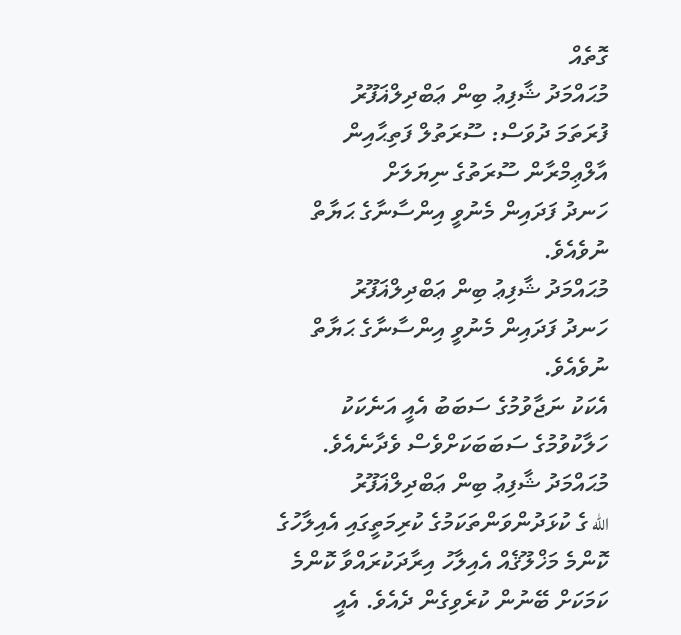ގޮތެއް
މުޙައްމަދު ޝާފިޢު ބިން ޢަބްދިލްޣަފޫރު
ފުރަތަމަ ދުވަސް: ސޫރަތުލް ފަތިޙާއިން އާލްޢިމްރާން ސޫރަތުގެ ނިޔަލަށް
ހަނދު ފަދައިން މެނުވީ އިންސާނާގެ ޙަޔާތް ނުވެއެވެ.
މުޙައްމަދު ޝާފިޢު ބިން ޢަބްދިލްޣަފޫރު
ހަނދު ފަދައިން މެނުވީ އިންސާނާގެ ޙަޔާތް ނުވެއެވެ.
އެކަކު ނަޖާވުމުގެ ސަބަބު އެއީ އަނެކަކު ހަލާކުވުމުގެ ސަބަބަކަށްވެސް ވެދާނެއެވެ.
މުޙައްމަދު ޝާފިޢު ބިން ޢަބްދިލްޣަފޫރު
الله ގެ ކުޅަދުންވަންތަކަމުގެ ކުރިމަތީގައި އެއިލާހުގެ ކޮންމެ މަޚްލޫޤެއް އެއިލާހު އިރާދަކުރައްވާ ކޮންމެ ކަމަކަށް ބޭނުން ކުރެވިގެން ދެއެވެ. އެއީ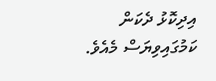އިދިކޮޅު ދެކަން ކަމުގައިވިޔަސް މެއެވެ.